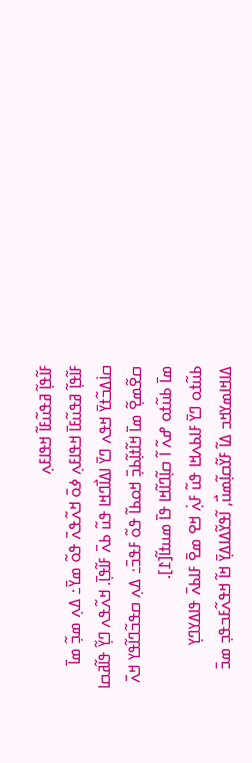ߓߊ߬ߟߊ߲߬ ߥߟߎ߬ߓߊ߬ ߞߟߊߓߍ߲
ߓߊ߬ߟߊ߲߬ ߥߟߎ߬ߓߊ߫ ߞߟߊߓߍ߲ ߦߋ߫ ߞߍ߬ߟߍ߫ ߟߋ߬ ߘߌ߫߸ ߡߍ߲ ߘߏ߲߬ ߘߊ߫ ߛߊ߭ߡߏ߬ߙߌ߫ ߞߟߍ ߣߌ߫ ߊߡߊ߯ߣߞߊ ߟߎ߬ ߕߍ߫ ߓߊ߬ߟߊ߲߫. ߞߍ߬ߟߍ ߣߌ߲߬ ߟߊ߬ߥߛߊ ߛߐ߬ߘߐ߲߬ ߘߊ߫ ߞߊ߬ߙߊ߲߬ߕߏ߲߫ ߞߋߕߊ߬ ߟߋ߬ ߓߟߏ߫߸ ߡߍ߲ ߛߟߏ߬ߣߊ߬ߟߌ ߞߍ߫ ߘߊ߫ ߕߎ߬ߙߋ ߝߍ߬ ߊ߬ ߛߊ߲߬ߣߊ߬ߞߊ ߟߊ߫ ߘߎߙߊ߬[߁].
ߕߎ߬ߙߋ ߣߌ߫ ߓߊߕߍߞߊ ߟߎ߬ ߓߍ߲߭ ߞߐ ߘߐ߫ ߓߊߕߍ߫ ߟߊߡߌߣߌ߲ ߡߊߞߊߘߌߞߏ ߡߊ߬ ߓߌ߬ߛߊ߲߬ߘߎ߯, ߊ߬ߟߌ߬ߡߊߡߌ߲߫ ߞߊ߬ ߞߟߍ߬ߓߏߟߏ߲ ߘߏ߫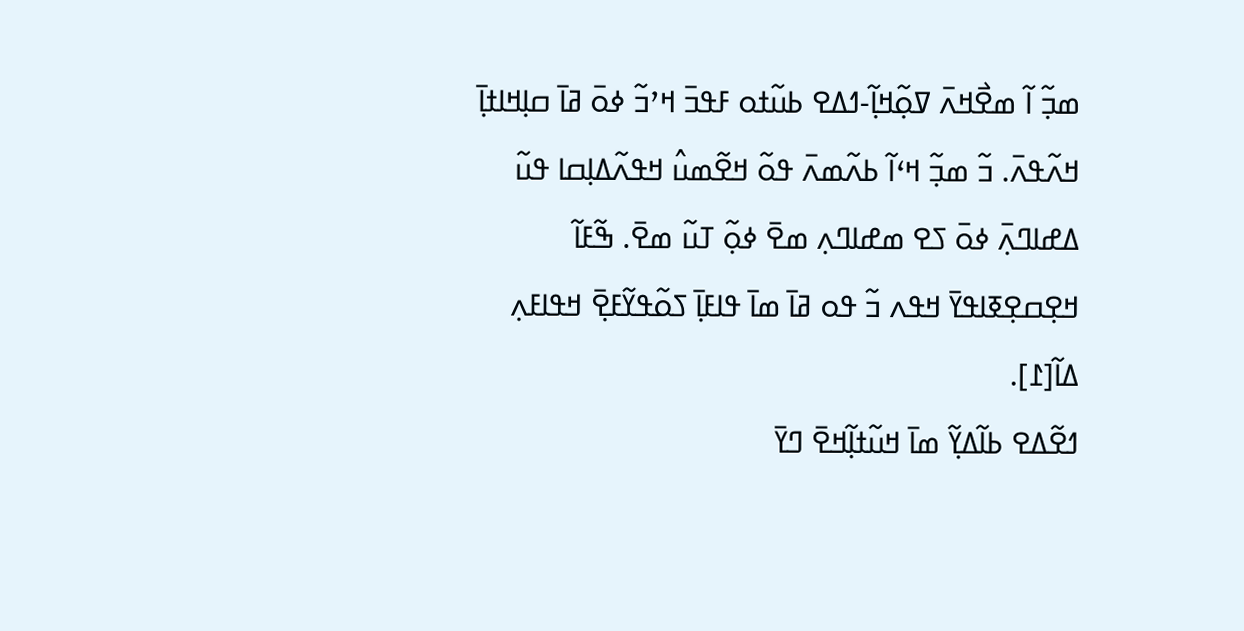ߘߏ߲߬ ߊ߬ ߘߐ߯ߞߍ߫ ߜߋ߲߬ߞߊ߲߬-ߗߡߐ ߕߎ߬ߙߋ ߓߟߏ߫ ߞߴߏ߬ ߦߋ߫ ߥߊ߫ ߛߊ߲ߞߊߙߊ߲߫ ߞߍ߬ߟߍ߫. ߏ߬ ߘߏ߲߬ ߞߵߊ߬ ߕߍ߬ߘߍ߫ ߟߋ߬ ߞߐ߬ߘߎ߮ ߞߟߍ߬ߡߊ߲ߛߊ ߟߎ߬ ߡߝߊߣߍ߲߫ ߦߋ߫ ߖߐ ߘߝߊߣߍ߲ ߘߐ߫ ߦߋ߲߬ ߠߎ߬ ߘߐ߫. ߒ߬ߓߊ߬ ߞߐ߲ߛߐ߲ߧߊߟߌ߫ ߞߟߍ ߏ߬ ߟߋ ߥߊ߫ ߘߊ߫ ߟߊߓߊ߲߫ ߖߋ߬ߟߌ߬ߓߐ߲߫ ߞߟߊߓߍ߲ ߡߊ߬[߁].
ߗߐ߬ߡߐ ߕߊ߬ߡߌ߲߬ ߘߊ߫ ߞߎ߬ߙߊ߲߬ߞߐ߫ ߣߌ߫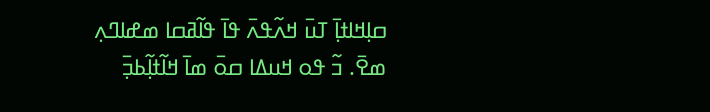ߛߊ߲ߞߊߙߊ߲߫ ߠߎ߫ ߞߍ߬ߟߍ߫ ߟߊ߫ ߟߊ߬ߥߛߊ ߘߝߊߣߍ߲ ߘߐ߫. ߏ߬ ߟߋ ߞߎߡߊ ߛߋ߫ ߘߊ߫ ߞߊ߬ߙߊ߲߬ߕߏ߲߫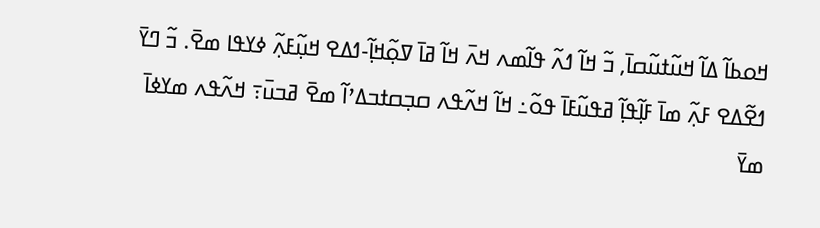ߞߋߕߊ߬ ߡߊ߬ ߞߎ߬ߙߎ߬ߛߊ߫, ߏ߬ ߞߊ߬ ߗߍ߬ ߟߊ߬ߘߍ ߞߍ߫ ߞߊ߬ ߥߊ߫ ߜߋ߲߬ߞߊ߲߬-ߗߡߐ ߞߎ߲߬ߓߍ߲߬ ߦߌߟߊ ߘߐ߫. ߏ߬ ߣߌ߫ ߗߐ߬ߡߐ ߓߍ߲߬ ߘߊ߫ ߓߊ߲߬ߟߊ߲߬ ߥߟߎ߬ߓߊ߫ ߟߋ߬߸ ߞߊ߬ ߞߍ߬ߟߍ ߛߏ߲ߛߙߏߡߴߊ߬ ߘߐ߫ ߥߏߎ߫߹ ߞߍ߬ߟߍ ߘߌߦߊ߫ ߘߌ߫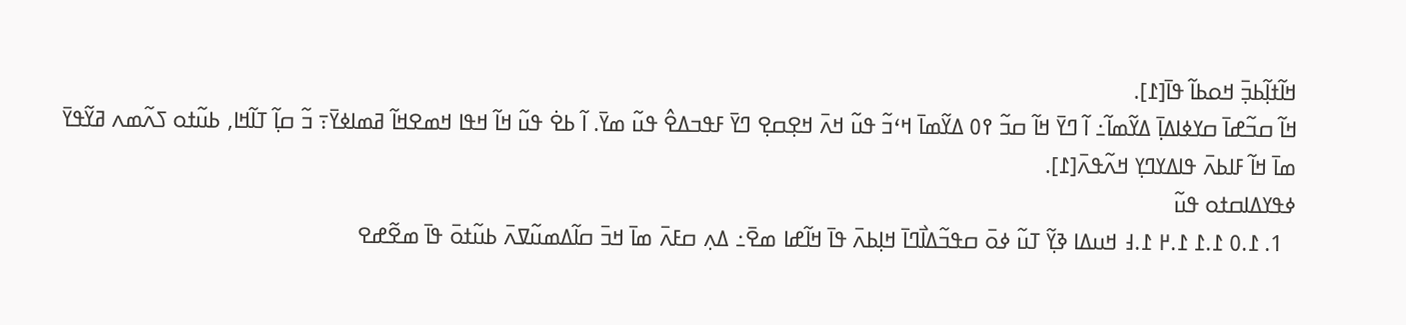ߞߊ߬ߙߊ߲߬ߕߏ߲߫ ߞߋߕߊ߬ ߟߊ߫[߁].
ߞߊ߬ ߛߏ߬ߝߊ߫ ߛߌߦߊߡߊ߲߫ ߡߌ߬ߘߊ߬߸ ߊ߬ ߣߌ߫ ߞߊ߬ ߛߏ߬ ߉߀ ߡߌ߬ߘߊ߫ ߞߵߏ߬ ߟߎ߬ ߞߍ߫ ߞߐ߲ߛߐ߲ ߣߌ߫ ߓߟߏߡߐ߮ ߟߎ߬ ߘߌ߫. ߊ߬ ߕߐ߭ ߟߎ߬ ߞߊ߬ ߞߟߊ ߞߘߐߞߊ߬ ߥߘߊߦߌ߫߹ ߏ߬ ߛߊ߲߬ ߠߊ߬ߞߊ, ߕߎ߬ߙߋ ߖߍ߬ߘߍ ߥߌ߬ߟߌ߫ ߘߊ߫ ߞߊ߬ ߓߊߕߍ߫ ߟߊߡߌߣߌ߲ ߞߍ߬ߟߍ߫[߁].
ߦߟߌߡߊߛߙߋ ߟߎ߬
  1. ߁.߀ ߁.߁ ߁.߂ ߁.߃ ߞߎߡߊ ߢߌ߲߬ ߠߎ߬ ߦߋ߫ ߛߟߏ߬ߡߊ߯ߣߊ߫ ߞߊ߲ߕߍ߫ ߟߊ߫ ߞߊ߬ߝߊ ߘߐ߫߸ ߡߍ߲ ߛߓߍ߫ ߘߊ߫ ߞߏ߫ ߛߊ߬ߡߘߎ߬ߜߍ߫ ߕߎ߬ߙߋ߫ ߟߊ߫ ߘߐ߬ߝߐ